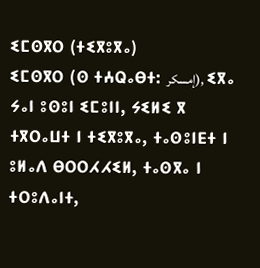ⵉⵎⵙⴳⵔ (ⵜⵉⴳⵓⴳⴰ)
ⵉⵎⵙⴳⵔ (ⵙ ⵜⵄⵕⴰⴱⵜ: إمسكر), ⵉⴳⴰ ⵢⴰⵏ ⵓⵙⵓⵏ ⵉⵎⵓⵏⵏ, ⵢⵉⵍⵉ ⴳ ⵜⴳⵔⴰⵡⵜ ⵏ ⵜⵉⴳⵓⴳⴰ, ⵜⴰⵙⵓⵏⴹⵜ ⵏ ⵓⵍⴰⴷ ⴱⵔⵔⵃⵃⵉⵍ, ⵜⴰⵙⴳⴰ ⵏ ⵜⵔⵓⴷⴰⵏⵜ,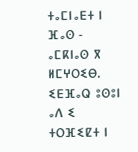ⵜⴰⵎⵏⴰⴹⵜ ⵏ ⴼⴰⵙ - ⴰⵎⴽⵏⴰⵙ ⴳ ⵍⵎⵖⵔⵉⴱ. ⵉⴹⴼⴰⵕ ⵓⵙⵓⵏ ⴰⴷ ⵉ ⵜⵔⴼⵉⵇⵜ ⵏ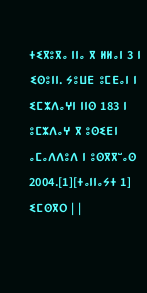ⵜⵉⴳⵓⴳⴰ ⵏⵏⴰ ⴳ ⵍⵍⴰⵏ 3 ⵏ ⵉⵙⵓⵏⵏ. ⵢⵓⵡⴹ ⵓⵎⴹⴰⵏ ⵏ ⵉⵎⵣⴷⴰⵖⵏ ⵏⵏⵙ 183 ⵏ ⵓⵎⵣⴷⴰⵖ ⴳ ⵓⵙⵉⴹⵏ ⴰⵎⴰⴷⴷⵓⴷ ⵏ ⵓⵙⴳⴳⵯⴰⵙ 2004.[1][ⵜⴰⵏⵏⴰⵢⵜ 1]
ⵉⵎⵙⴳⵔ | |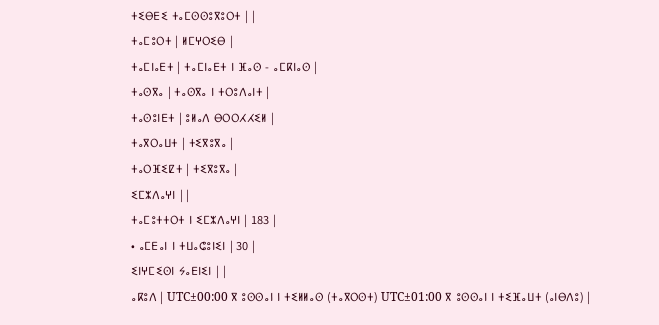ⵜⵉⴱⴹⵉ ⵜⴰⵎⵙⵙⵓⴳⵓⵔⵜ | |
ⵜⴰⵎⵓⵔⵜ | ⵍⵎⵖⵔⵉⴱ |
ⵜⴰⵎⵏⴰⴹⵜ | ⵜⴰⵎⵏⴰⴹⵜ ⵏ ⴼⴰⵙ - ⴰⵎⴽⵏⴰⵙ |
ⵜⴰⵙⴳⴰ | ⵜⴰⵙⴳⴰ ⵏ ⵜⵔⵓⴷⴰⵏⵜ |
ⵜⴰⵙⵓⵏⴹⵜ | ⵓⵍⴰⴷ ⴱⵔⵔⵃⵃⵉⵍ |
ⵜⴰⴳⵔⴰⵡⵜ | ⵜⵉⴳⵓⴳⴰ |
ⵜⴰⵔⴼⵉⵇⵜ | ⵜⵉⴳⵓⴳⴰ |
ⵉⵎⵣⴷⴰⵖⵏ | |
ⵜⴰⵎⵓⵜⵜⵔⵜ ⵏ ⵉⵎⵣⴷⴰⵖⵏ | 183 |
• ⴰⵎⴹⴰⵏ ⵏ ⵜⵡⴰⵛⵓⵏⵉⵏ | 30 |
ⵉⵏⵖⵎⵉⵙⵏ ⵢⴰⴹⵏⵉⵏ | |
ⴰⴽⵓⴷ | UTC±00:00 ⴳ ⵓⵙⵙⴰⵏ ⵏ ⵜⵉⵍⵍⴰⵙ (ⵜⴰⴳⵔⵙⵜ) UTC±01:00 ⴳ ⵓⵙⵙⴰⵏ ⵏ ⵜⵉⴼⴰⵡⵜ (ⴰⵏⴱⴷⵓ) |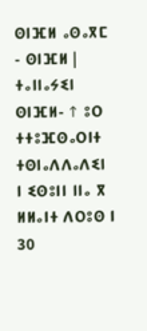ⵙⵏⴼⵍ ⴰⵙⴰⴳⵎ - ⵙⵏⴼⵍ |
ⵜⴰⵏⵏⴰⵢⵉⵏ
ⵙⵏⴼⵍ- ↑ ⵓⵔ ⵜⵜⵓⴼⵙⴰⵔⵏⵜ ⵜⵙⵏⴰⴷⴷⴰⴷⵉⵏ ⵏ ⵉⵙⵓⵏⵏ ⵏⵏⴰ ⴳ ⵍⵍⴰⵏⵜ ⴷⵔⵓⵙ ⵏ 30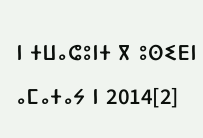ⵏ ⵜⵡⴰⵛⵓⵏⵜ ⴳ ⵓⵙⵉⴹⵏ ⴰⵎⴰⵜⴰⵢ ⵏ 2014[2]